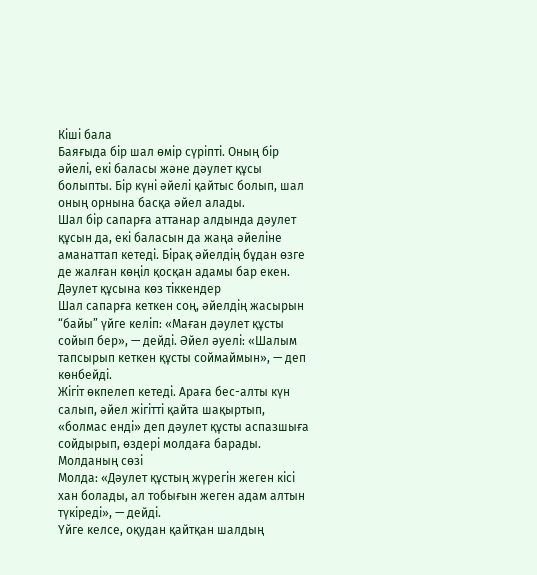Кіші бала
Баяғыда бір шал өмір сүріпті. Оның бір әйелі, екі баласы және дәулет құсы болыпты. Бір күні әйелі қайтыс болып, шал оның орнына басқа әйел алады.
Шал бір сапарға аттанар алдында дәулет құсын да, екі баласын да жаңа әйеліне аманаттап кетеді. Бірақ әйелдің бұдан өзге де жалған көңіл қосқан адамы бар екен.
Дәулет құсына көз тіккендер
Шал сапарға кеткен соң, әйелдің жасырын “байы” үйге келіп: «Маған дәулет құсты сойып бер», — дейді. Әйел әуелі: «Шалым тапсырып кеткен құсты соймаймын», — деп көнбейді.
Жігіт өкпелеп кетеді. Араға бес-алты күн салып, әйел жігітті қайта шақыртып, «болмас енді» деп дәулет құсты аспазшыға сойдырып, өздері молдаға барады.
Молданың сөзі
Молда: «Дәулет құстың жүрегін жеген кісі хан болады, ал тобығын жеген адам алтын түкіреді», — дейді.
Үйге келсе, оқудан қайтқан шалдың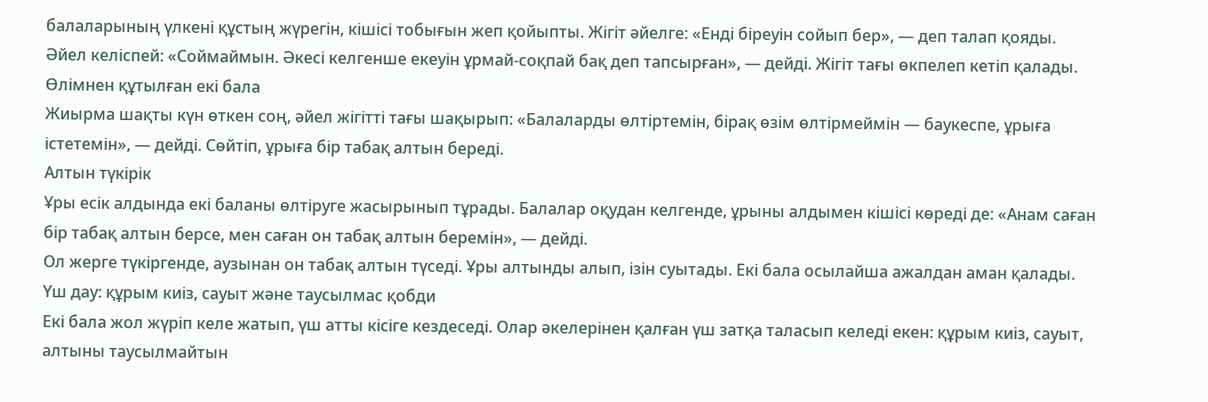балаларының үлкені құстың жүрегін, кішісі тобығын жеп қойыпты. Жігіт әйелге: «Енді біреуін сойып бер», — деп талап қояды.
Әйел келіспей: «Соймаймын. Әкесі келгенше екеуін ұрмай-соқпай бақ деп тапсырған», — дейді. Жігіт тағы өкпелеп кетіп қалады.
Өлімнен құтылған екі бала
Жиырма шақты күн өткен соң, әйел жігітті тағы шақырып: «Балаларды өлтіртемін, бірақ өзім өлтірмеймін — баукеспе, ұрыға істетемін», — дейді. Сөйтіп, ұрыға бір табақ алтын береді.
Алтын түкірік
Ұры есік алдында екі баланы өлтіруге жасырынып тұрады. Балалар оқудан келгенде, ұрыны алдымен кішісі көреді де: «Анам саған бір табақ алтын берсе, мен саған он табақ алтын беремін», — дейді.
Ол жерге түкіргенде, аузынан он табақ алтын түседі. Ұры алтынды алып, ізін суытады. Екі бала осылайша ажалдан аман қалады.
Үш дау: құрым киіз, сауыт және таусылмас қобди
Екі бала жол жүріп келе жатып, үш атты кісіге кездеседі. Олар әкелерінен қалған үш затқа таласып келеді екен: құрым киіз, сауыт, алтыны таусылмайтын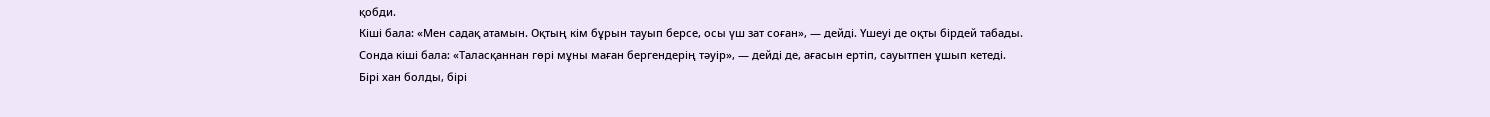қобди.
Кіші бала: «Мен садақ атамын. Оқтың кім бұрын тауып берсе, осы үш зат соған», — дейді. Үшеуі де оқты бірдей табады.
Сонда кіші бала: «Таласқаннан гөрі мұны маған бергендерің тәуір», — дейді де, ағасын ертіп, сауытпен ұшып кетеді.
Бірі хан болды, бірі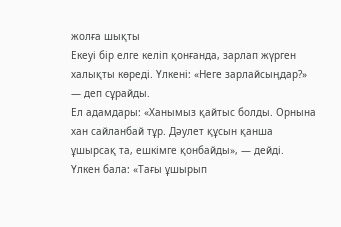жолға шықты
Екеуі бір елге келіп қонғанда, зарлап жүрген халықты көреді. Үлкені: «Неге зарлайсыңдар?» — деп сұрайды.
Ел адамдары: «Ханымыз қайтыс болды. Орнына хан сайланбай тұр. Дәулет құсын қанша ұшырсақ та, ешкімге қонбайды», — дейді.
Үлкен бала: «Тағы ұшырып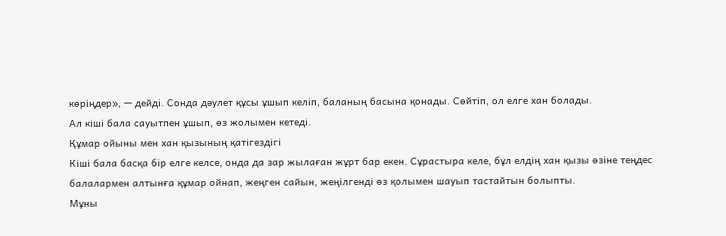көріңдер», — дейді. Сонда дәулет құсы ұшып келіп, баланың басына қонады. Сөйтіп, ол елге хан болады.
Ал кіші бала сауытпен ұшып, өз жолымен кетеді.
Құмар ойыны мен хан қызының қатігездігі
Кіші бала басқа бір елге келсе, онда да зар жылаған жұрт бар екен. Сұрастыра келе, бұл елдің хан қызы өзіне теңдес балалармен алтынға құмар ойнап, жеңген сайын, жеңілгенді өз қолымен шауып тастайтын болыпты.
Мұны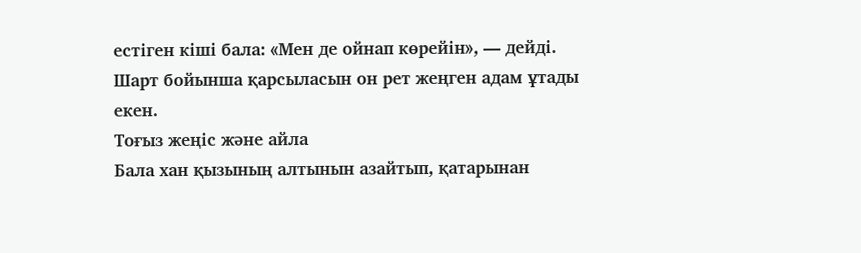естіген кіші бала: «Мен де ойнап көрейін», — дейді. Шарт бойынша қарсыласын он рет жеңген адам ұтады екен.
Тоғыз жеңіс және айла
Бала хан қызының алтынын азайтып, қатарынан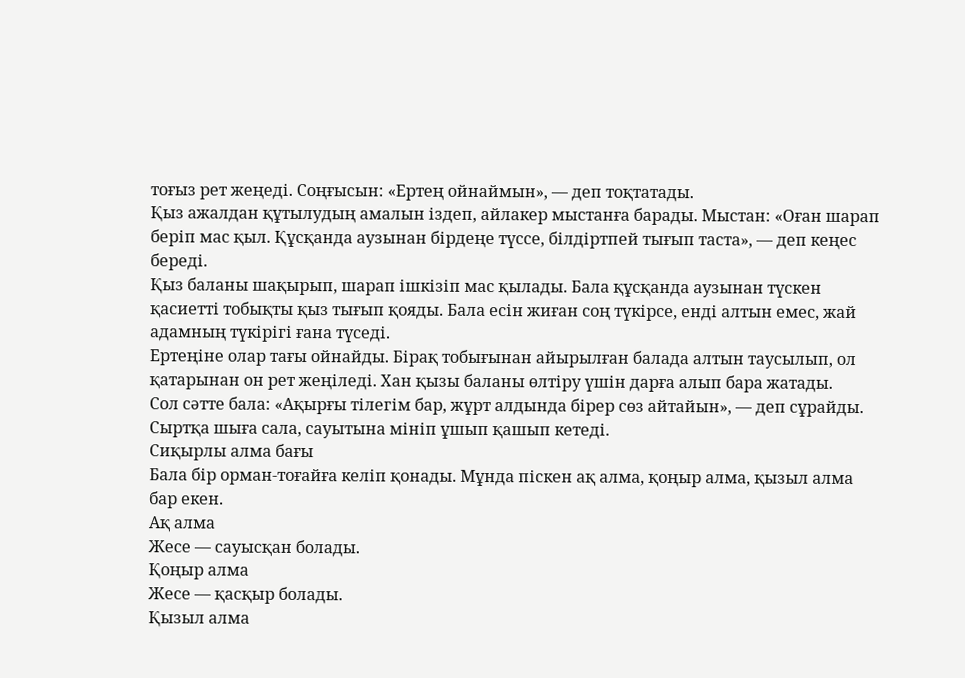тоғыз рет жеңеді. Соңғысын: «Ертең ойнаймын», — деп тоқтатады.
Қыз ажалдан құтылудың амалын іздеп, айлакер мыстанға барады. Мыстан: «Оған шарап беріп мас қыл. Құсқанда аузынан бірдеңе түссе, білдіртпей тығып таста», — деп кеңес береді.
Қыз баланы шақырып, шарап ішкізіп мас қылады. Бала құсқанда аузынан түскен қасиетті тобықты қыз тығып қояды. Бала есін жиған соң түкірсе, енді алтын емес, жай адамның түкірігі ғана түседі.
Ертеңіне олар тағы ойнайды. Бірақ тобығынан айырылған балада алтын таусылып, ол қатарынан он рет жеңіледі. Хан қызы баланы өлтіру үшін дарға алып бара жатады.
Сол сәтте бала: «Ақырғы тілегім бар, жұрт алдында бірер сөз айтайын», — деп сұрайды. Сыртқа шыға сала, сауытына мініп ұшып қашып кетеді.
Сиқырлы алма бағы
Бала бір орман-тоғайға келіп қонады. Мұнда піскен ақ алма, қоңыр алма, қызыл алма бар екен.
Ақ алма
Жесе — сауысқан болады.
Қоңыр алма
Жесе — қасқыр болады.
Қызыл алма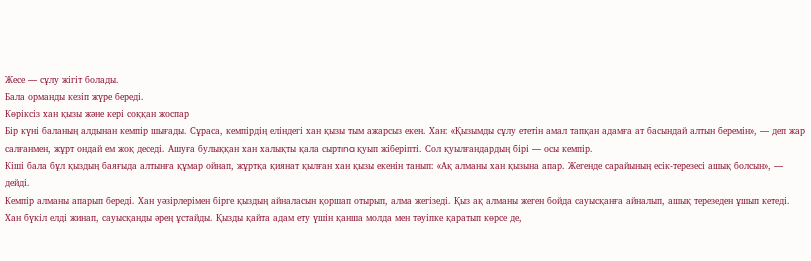Жесе — сұлу жігіт болады.
Бала орманды кезіп жүре береді.
Көріксіз хан қызы және кері соққан жоспар
Бір күні баланың алдынан кемпір шығады. Сұраса, кемпірдің еліндегі хан қызы тым ажарсыз екен. Хан: «Қызымды сұлу ететін амал тапқан адамға ат басындай алтын беремін», — деп жар салғанмен, жұрт ондай ем жоқ деседі. Ашуға булыққан хан халықты қала сыртına қуып жіберіпті. Сол қуылғандардың бірі — осы кемпір.
Кіші бала бұл қыздың баяғыда алтынға құмар ойнап, жұртқа қиянат қылған хан қызы екенін танып: «Ақ алманы хан қызына апар. Жегенде сарайының есік-терезесі ашық болсын», — дейді.
Кемпір алманы апарып береді. Хан уәзірлерімен бірге қыздың айналасын қоршап отырып, алма жегізеді. Қыз ақ алманы жеген бойда сауысқанға айналып, ашық терезеден ұшып кетеді.
Хан бүкіл елді жинап, сауысқанды әрең ұстайды. Қызды қайта адам ету үшін қанша молда мен тәуіпке қаратып көрсе де,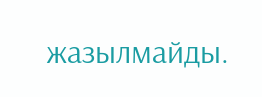жазылмайды.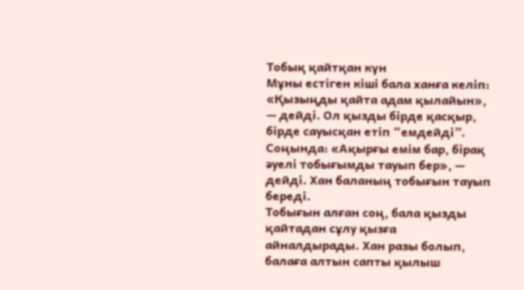Тобық қайтқан күн
Мұны естіген кіші бала ханға келіп: «Қызыңды қайта адам қылайын», — дейді. Ол қызды бірде қасқыр, бірде сауысқан етіп “емдейді”.
Соңында: «Ақырғы емім бар, бірақ әуелі тобығымды тауып бер», — дейді. Хан баланың тобығын тауып береді.
Тобығын алған соң, бала қызды қайтадан сұлу қызға айналдырады. Хан разы болып, балаға алтын сапты қылыш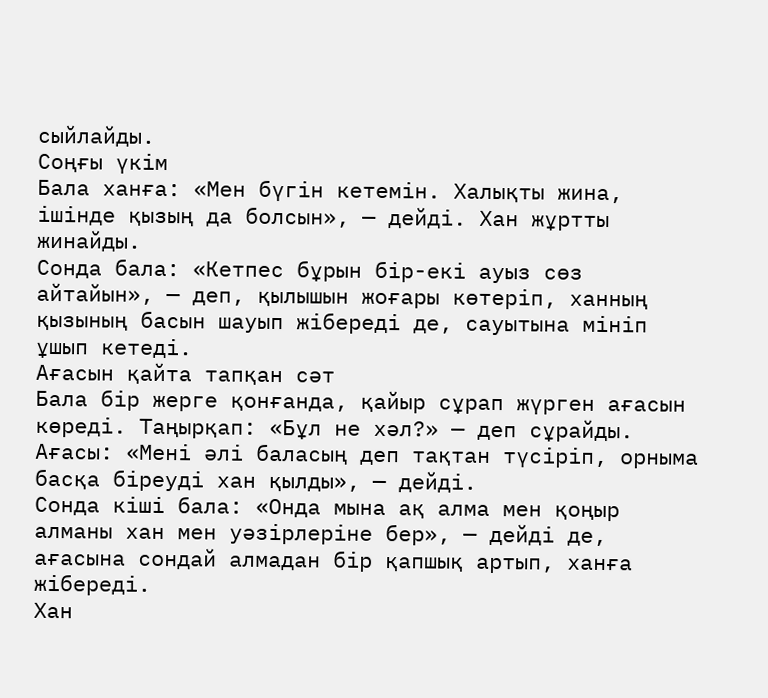сыйлайды.
Соңғы үкім
Бала ханға: «Мен бүгін кетемін. Халықты жина, ішінде қызың да болсын», — дейді. Хан жұртты жинайды.
Сонда бала: «Кетпес бұрын бір-екі ауыз сөз айтайын», — деп, қылышын жоғары көтеріп, ханның қызының басын шауып жібереді де, сауытына мініп ұшып кетеді.
Ағасын қайта тапқан сәт
Бала бір жерге қонғанда, қайыр сұрап жүрген ағасын көреді. Таңырқап: «Бұл не хәл?» — деп сұрайды.
Ағасы: «Мені әлі баласың деп тақтан түсіріп, орныма басқа біреуді хан қылды», — дейді.
Сонда кіші бала: «Онда мына ақ алма мен қоңыр алманы хан мен уәзірлеріне бер», — дейді де, ағасына сондай алмадан бір қапшық артып, ханға жібереді.
Хан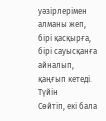уәзірлерімен алманы жеп, бірі қасқырға, бірі сауысқанға айналып, қаңғып кетеді.
Түйін
Сөйтіп, екі бала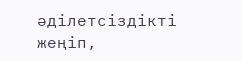әділетсіздікті жеңіп,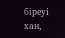біреуі хан,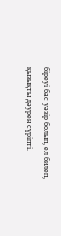біреуі бас уәзір болып, ел билеп, қызықты дәурен сүріпті.